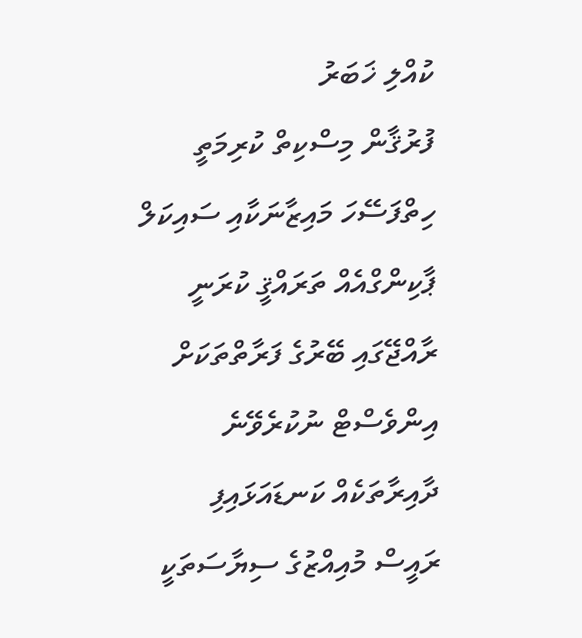ކުއްލި ޚަބަރު
ފުރުޤާން މިސްކިތް ކުރިމަތީ ހިތްފަސޭހަ މައިޒާނަކާއި ސައިކަލް ޕާކިންގްއެއް ތަރައްޤީ ކުރަނީ
ރާއްޖޭގައި ބޭރުގެ ފަރާތްތަކަށް އިންވެސްޓް ނުކުރެވޭނެ ދާއިރާތަކެއް ކަނޑައަޅައިފި
ރައީސް މުއިއްޒުގެ ސިޔާސަތަކީ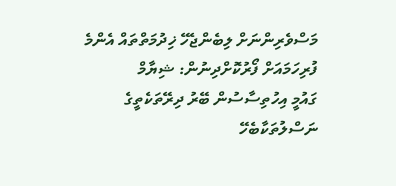މަސްވެރިންނަށް ލިބެންޖެހޭ ޚިދުމަތްތައް އެންމެ ފުރިހަމައަށް ފޯރުކޮށްދިނުން: ޝިޔާމް
ގައުމީ އިހުތިސާސުން ބޭރު ދިރޭތަކެތީގެ ނަސްލުތަކާބެހޭ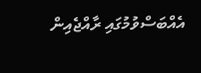އެއްބަސްވުމުގައި ރާއްޖެއިން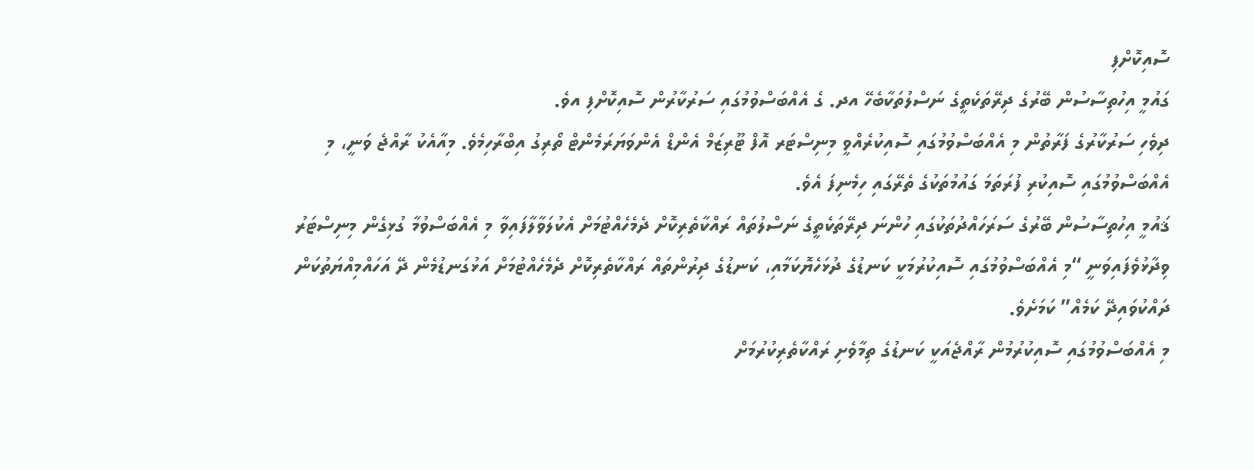ސޮއިކޮށްފި
ގައުމީ އިހުތިސާސުން ބޭރުގެ ދިރޭތަކެތީގެ ނަސްލުތަކާބެހޭ އދ. ގެ އެއްބަސްވުމުގައި ސަރުކާރުން ސޮއިކޮށްފި އވެ.
ދިވެހި ސަރުކާރުގެ ފަރާތުން މި އެއްބަސްވުމުގައި ސޮއިކުރެއްވީ މިނިސްޓަރ އޮފް ޓޫރިޒަމް އެންޑް އެންވަޔަރަމެންޓް ތޯރިގު އިބްރާހިމެވެ. މިއާއެކު ރާއްޖެ ވަނީ، މި އެއްބަސްވުމުގައި ސޮއިކުރި ފުރަތަމަ ގައުމުތަކުގެ ތެރޭގައި ހިމެނިފަ އެވެ.
ޤައުމީ އިހުތިސާސުން ބޭރުގެ ސަރަހައްދުތަކުގައި ހުންނަ ދިރޭތަކެތީގެ ނަސްލުތައް ރައްކާތެރިކޮށް ދެމެހެއްޓުމަށް އެކުލަވާލާފައިވާ މި އެއްބަސްވުމާ ގުޅިގެން މިނިސްޓަރު ވިދާޅުވެފައިވަނީ “މި އެއްބަސްވުމުގައި ސޮއިކުރުމަކީ ކަނޑުގެ ދުޅަހެޔޮކަމާއި، ކަނޑުގެ ދިރުންތައް ރައްކާތެރިކޮށް ދެމެހެއްޓުމަށް އަޅުގަނޑުމެން ދޭ އަހައްމިއްޔަތުކަން ދައްކުވައިދޭ ކަމެއް” ކަމަށެވެ.
މި އެއްބަސްވުމުގައި ސޮއިކުރުމުން ރާއްޖެއަކީ ކަނޑުގެ ތިމާވެށި ރައްކާތެރިކުރުމަށް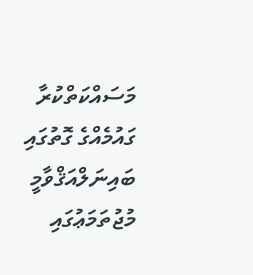މަސައްކަތްކުރާ ގައުމެއްގެ ގޮތުގައި ބައިނަލްއަޤްވާމީ މުޖުތަމަޢުގައި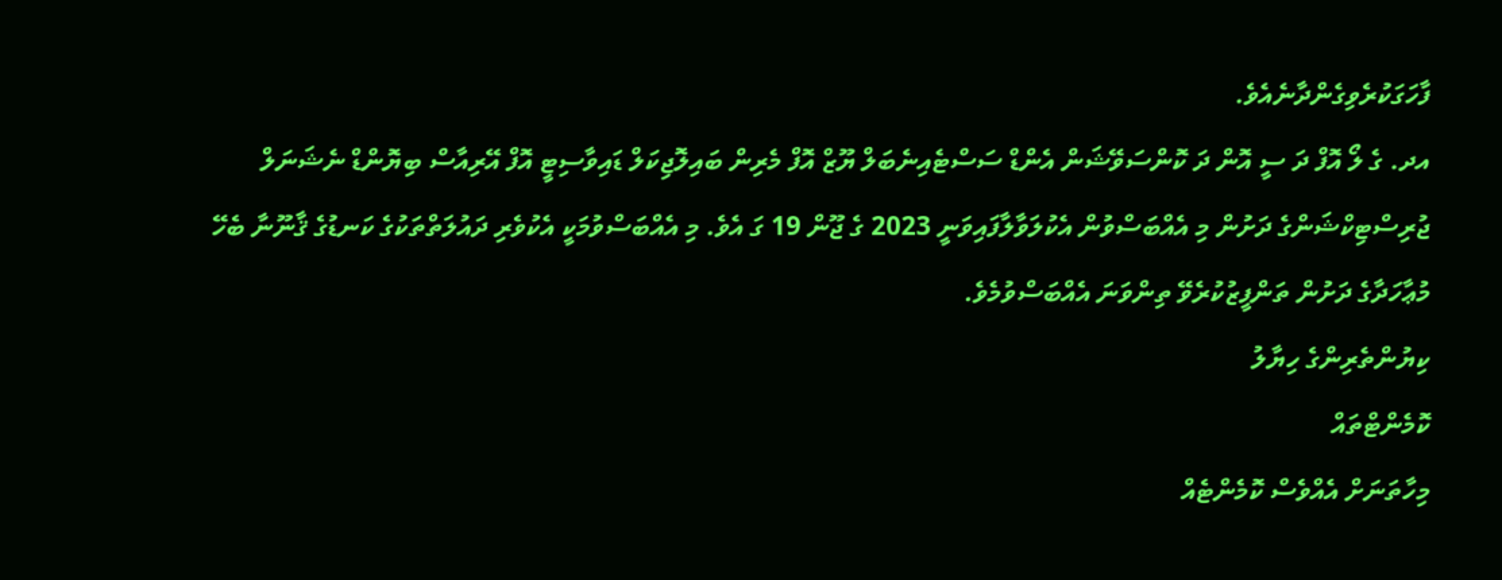ފާހަގަކުރެވިގެންދާނެއެވެ.
އދ. ގެ ލޯ އޮފް ދަ ސީ އޮން ދަ ކޮންސަވޭޝަން އެންޑް ސަސްޓެއިނެބަލް ޔޫޒް އޮފް މެރިން ބައިލޮޖިކަލް ޑައިވާސިޓީ އޮފް އޭރިއާސް ބިޔޮންޑް ނެޝަނަލް ޖުރިސްޓިކްޝަންގެ ދަށުން މި އެއްބަސްވުން އެކުލަވާލާފައިވަނީ 2023 ގެ ޖޫން 19 ގަ އެވެ. މި އެއްބަސްވުމަކީ އެކުވެރި ދައުލަތްތަކުގެ ކަނޑުގެ ޤާނޫނާ ބެހޭ މުޢާހަދާގެ ދަށުން ތަންފީޒުކުރެވޭ ތިންވަނަ އެއްބަސްވުމެވެ.
ކިޔުންތެރިންގެ ހިޔާލު
ކޮމެންޓްތައް
މިހާތަނަށް އެއްވެސް ކޮމެންޓެއް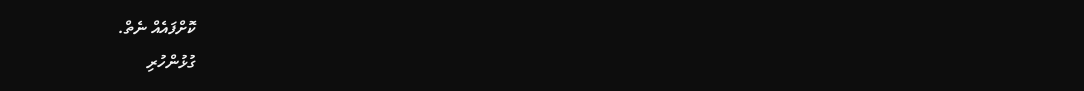ކޮށްފައެއް ނެތް.
ގުޅުންހުރި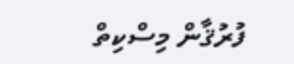ފުރުޤާން މިސްކިތް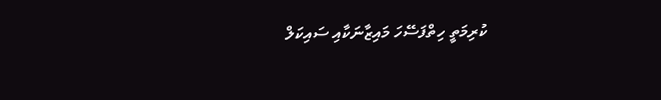ކުރިމަތީ ހިތްފަސޭހަ މައިޒާނަކާއި ސައިކަލް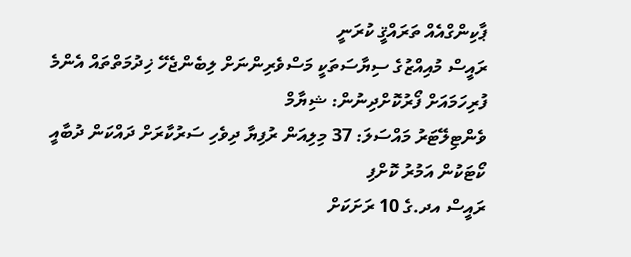ޕާކިންގްއެއް ތަރައްޤީ ކުރަނީ
ރައީސް މުއިއްޒުގެ ސިޔާސަތަކީ މަސްވެރިންނަށް ލިބެންޖެހޭ ޚިދުމަތްތައް އެންމެ ފުރިހަމައަށް ފޯރުކޮށްދިނުން: ޝިޔާމް
ވެންޓިލޭޓަރު މައްސަލަ: 37 މިލިއަން ރުފިޔާ ދިވެހި ސަރުކާރަށް ދައްކަން ދުބާއީ ކޯޓަކުން އަމުރު ކޮށްފި
ރައީސް އދ.ގެ 10 ރަށަކަށް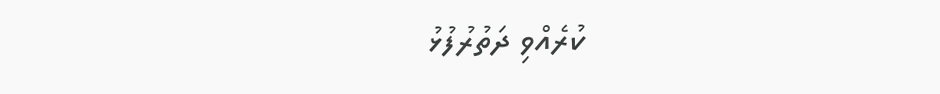ކުރެއްވި ދަތުރުފުޅު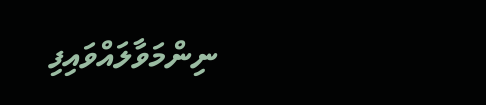ނިންމަވާލައްވައިފި